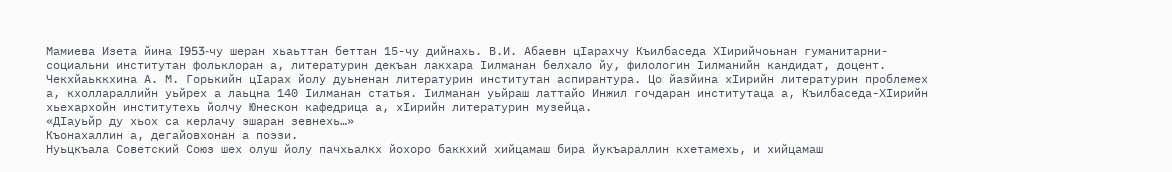Мамиева Изета йина I953-чу шеран хьаьттан беттан 15-чу дийнахь. В.И. Абаевн цIарахчу Къилбаседа ХIирийчоьнан гуманитарни-социальни институтан фольклоран а, литературин декъан лакхара Iилманан белхало йу, филологин Iилманийн кандидат, доцент. Чекхйаьккхина А. М. Горькийн цIарах йолу дуьненан литературин институтан аспирантура. Цо йазйина хIирийн литературин проблемех а, кхоллараллийн уьйрех а лаьцна 140 Iилманан статья. Iилманан уьйраш латтайо Инжил гочдаран институтаца а, Къилбаседа-ХIирийн хьехархойн институтехь йолчу Юнескон кафедрица а, хIирийн литературин музейца.
«ДIауьйр ду хьох са керлачу эшаран зевнехь…»
Къонахаллин а, дегайовхонан а поэзи.
Нуьцкъала Советский Союз шех олуш йолу пачхьалкх йохоро баккхий хийцамаш бира йукъараллин кхетамехь, и хийцамаш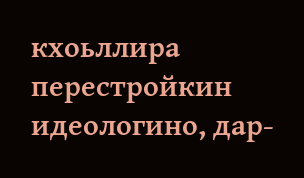кхоьллира перестройкин идеологино, дар-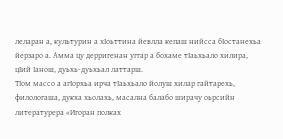леларан а, культурин а хIоьттина йевлла кепаш нийсса бIостанехьа йерзаро а. Амма цу дерригенан уггар а бохаме тIаьхьало хилира, цIий Iанош, дуьхь-дуьхьал латтарш.
ТIом массо а агIорхьа ирча тIаьхьало йолуш хилар гайтарехь, филологаша, дукха хьолахь, масална балабо ширачу оьрсийн литературера «Игоран полках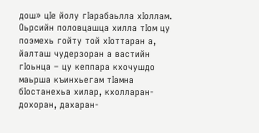дош» цIе йолу гIарабаьлла хIоллам.
Оьрсийн половцашца хилла тIом цу поэмехь гойту той хIоттаран а, йалташ чудерзоран а вастийн гIоьнца – цу кеппара кхочушдо маьрша къинхьегам тIамна бIостанехьа хилар, кхолларан-дохоран, дахаран-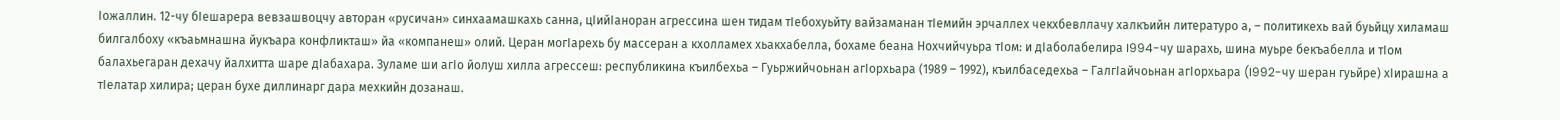Iожаллин. 12-чу бIешарера вевзашвоцчу авторан «русичан» синхаамашкахь санна, цIийIаноран агрессина шен тидам тIебохуьйту вайзаманан тIемийн эрчаллех чекхбевллачу халкъийн литературо а, – политикехь вай буьйцу хиламаш билгалбоху «къаьмнашна йукъара конфликташ» йа «компанеш» олий. Церан могIарехь бу массеран а кхолламех хьакхабелла, бохаме беана Нохчийчуьра тIом: и дIаболабелира I994-чу шарахь, шина муьре бекъабелла и тIом балахьегаран дехачу йалхитта шаре дIабахара. Зуламе ши агIо йолуш хилла агрессеш: республикина къилбехьа – Гуьржийчоьнан агIорхьара (1989 – 1992), къилбаседехьа – ГалгIайчоьнан агIорхьара (I992-чу шеран гуьйре) хIирашна а тIелатар хилира; церан бухе диллинарг дара мехкийн дозанаш.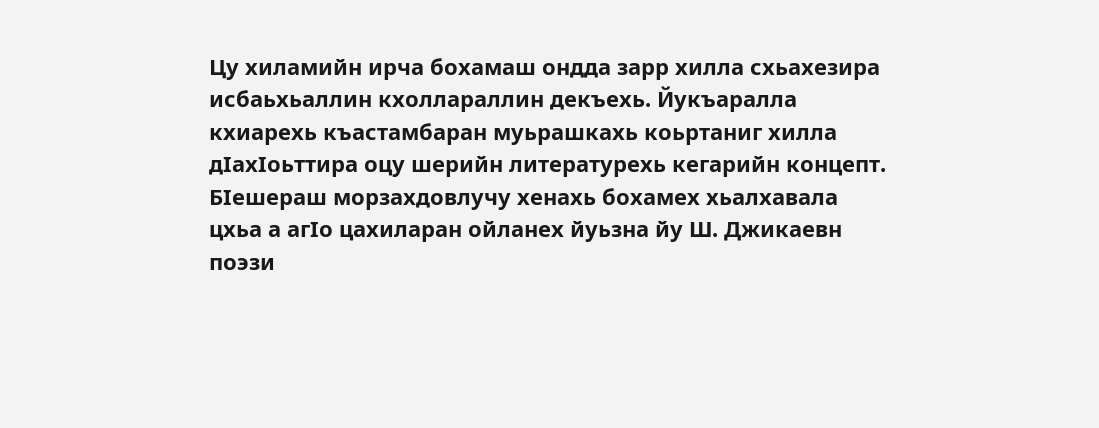Цу хиламийн ирча бохамаш ондда зарр хилла схьахезира исбаьхьаллин кхоллараллин декъехь. Йукъаралла кхиарехь къастамбаран муьрашкахь коьртаниг хилла дIахIоьттира оцу шерийн литературехь кегарийн концепт. БIешераш морзахдовлучу хенахь бохамех хьалхавала цхьа а агIо цахиларан ойланех йуьзна йу Ш. Джикаевн поэзи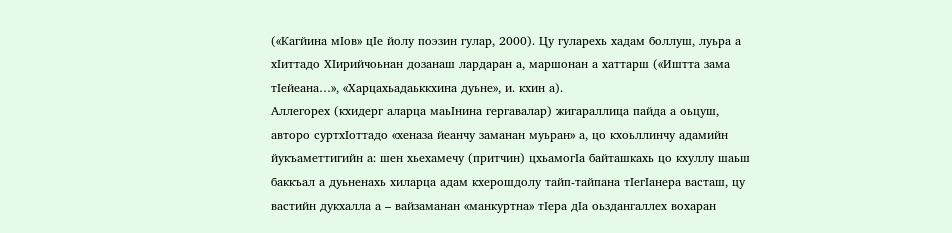(«Кагйина мIов» цIе йолу поэзин гулар, 2000). Цу гуларехь хадам боллуш, луьра а хIиттадо ХIирийчоьнан дозанаш лардаран а, маршонан а хаттарш («Иштта зама тIейеана…», «Харцахьадаьккхина дуьне», и. кхин а).
Аллегорех (кхидерг аларца маьIнина гергавалар) жигараллица пайда а оьцуш, авторо суртхIоттадо «хеназа йеанчу заманан муьран» а, цо кхоьллинчу адамийн йукъаметтигийн а: шен хьехамечу (притчин) цхьамогIа байташкахь цо кхуллу шаьш баккъал а дуьненахь хиларца адам кхерошдолу тайп-тайпана тIегIанера васташ, цу вастийн дукхалла а – вайзаманан «манкуртна» тIера дIа оьздангаллех вохаран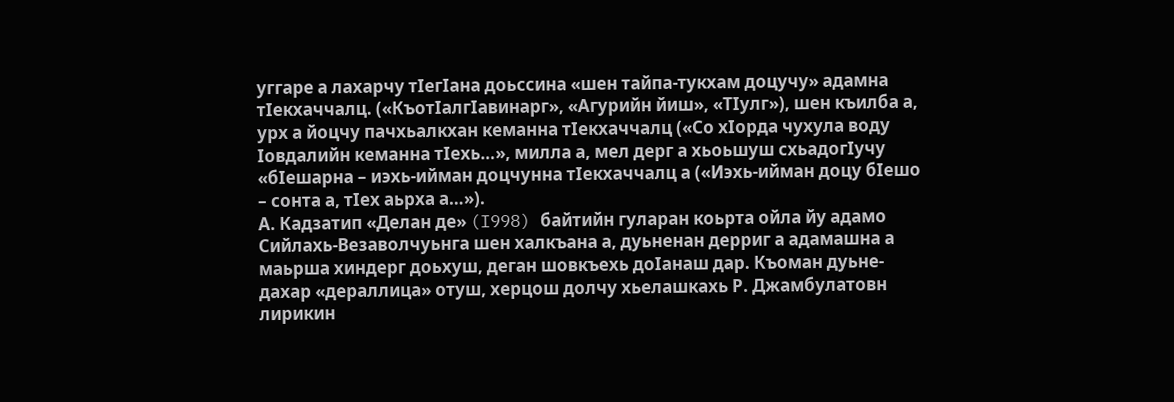уггаре а лахарчу тIегIана доьссина «шен тайпа-тукхам доцучу» адамна тIекхаччалц. («КъотIалгIавинарг», «Агурийн йиш», «ТIулг»), шен къилба а, урх а йоцчу пачхьалкхан кеманна тIекхаччалц («Со хIорда чухула воду Iовдалийн кеманна тIехь…», милла а, мел дерг а хьоьшуш схьадогIучу «бIешарна – иэхь-ийман доцчунна тIекхаччалц а («Иэхь-ийман доцу бIешо – сонта а, тIех аьрха а…»).
А. Кадзатип «Делан де» (I998) байтийн гуларан коьрта ойла йу адамо Сийлахь-Везаволчуьнга шен халкъана а, дуьненан дерриг а адамашна а маьрша хиндерг доьхуш, деган шовкъехь доIанаш дар. Къоман дуьне-дахар «дераллица» отуш, херцош долчу хьелашкахь Р. Джамбулатовн лирикин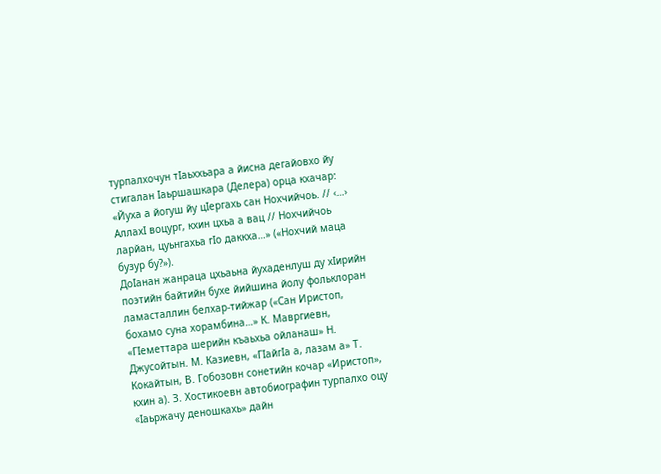турпалхочун тIаьххьара а йисна дегайовхо йу стигалан Iаьршашкара (Делера) орца кхачар: «Йуха а йогуш йу цIергахь сан Нохчийчоь. // ‹…› АллахI воцург, кхин цхьа а вац // Нохчийчоь ларйан, цуьнгахьа гIо даккха…» («Нохчий маца бузур бу?»).
ДоIанан жанраца цхьаьна йухаденлуш ду хIирийн поэтийн байтийн бухе йийшина йолу фольклоран ламасталлин белхар-тийжар («Сан Иристоп, бохамо суна хорамбина…» К. Мавргиевн, «ГIеметтара шерийн къаьхьа ойланаш» Н. Джусойтын. М. Казиевн, «ГIайгIа а, лазам а» Т. Кокайтын, В. Гобозовн сонетийн кочар «Иристоп», кхин а). З. Хостикоевн автобиографин турпалхо оцу «Iаьржачу деношкахь» дайн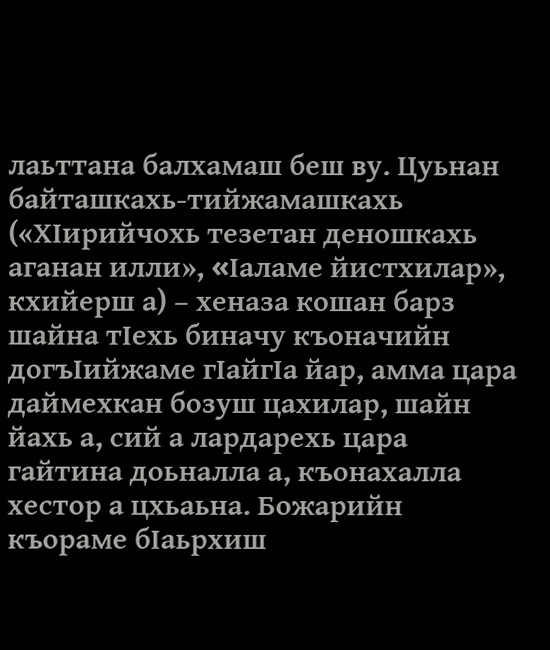лаьттана балхамаш беш ву. Цуьнан байташкахь-тийжамашкахь («ХIирийчохь тезетан деношкахь аганан илли», «Iаламе йистхилар», кхийерш а) – хеназа кошан барз шайна тIехь биначу къоначийн догъIийжаме гIайгIа йар, амма цара даймехкан бозуш цахилар, шайн йахь а, сий а лардарехь цара гайтина доьналла а, къонахалла хестор а цхьаьна. Божарийн къораме бIаьрхиш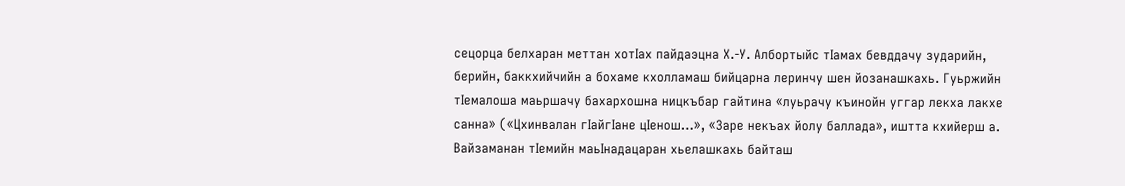сецорца белхаран меттан хотIах пайдаэцна Х.-У. Албортыйс тIамах бевддачу зударийн, берийн, баккхийчийн а бохаме кхолламаш бийцарна леринчу шен йозанашкахь. Гуьржийн тIемалоша маьршачу бахархошна ницкъбар гайтина «луьрачу къинойн уггар лекха лакхе санна» («Цхинвалан гIайгIане цIенош…», «Заре некъах йолу баллада», иштта кхийерш а.
Вайзаманан тIемийн маьIнадацаран хьелашкахь байташ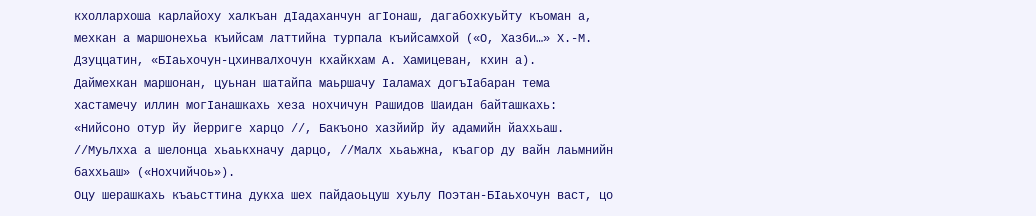кхоллархоша карлайоху халкъан дIадаханчун агIонаш, дагабохкуьйту къоман а, мехкан а маршонехьа къийсам латтийна турпала къийсамхой («О, Хазби…» Х.-М. Дзуццатин, «БIаьхочун-цхинвалхочун кхайкхам А. Хамицеван, кхин а).
Даймехкан маршонан, цуьнан шатайпа маьршачу Iаламах догъIабаран тема хастамечу иллин могIанашкахь хеза нохчичун Рашидов Шаидан байташкахь: «Нийсоно отур йу йерриге харцо //, Бакъоно хазйийр йу адамийн йаххьаш. //Муьлхха а шелонца хьаькхначу дарцо, //Малх хьаьжна, къагор ду вайн лаьмнийн баххьаш» («Нохчийчоь»).
Оцу шерашкахь къаьсттина дукха шех пайдаоьцуш хуьлу Поэтан-БIаьхочун васт, цо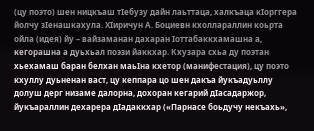(цу поэто) шен ницкъаш тIебузу дайн лаьттаца, халкъаца кIорггера йолчу зIенашкахула. ХIиричун А. Боциевн кхоллараллин коьрта ойла (идея) йу – вайзаманан дахаран Iоттабаккхамашна а, кегорашна а дуьхьал поэзи йаккхар. Кхузара схьа ду поэтан хьехамаш баран белхан маьIна кхетор (манифестация), цу поэто кхуллу дуьненан васт, цу кеппара цо шен дакъа йукъадуьллу долуш дерг низаме далорна, дохоран кегарий дIасадаржор, йукъараллин дехарера дIадаккхар («Парнасе боьдучу некъахь»,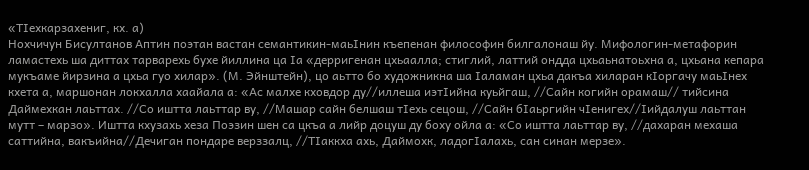«ТIехкарзахениг, кх. а)
Нохчичун Бисултанов Аптин поэтан вастан семантикин-маьIнин къепенан философин билгалонаш йу. Мифологин-метафорин ламастехь ша диттах тарварехь бухе йиллина ца Iа «дерригенан цхьаалла; стиглий, латтий ондда цхьаьнатоьхна а, цхьана кепара мукъаме йирзина а цхьа гуо хилар». (М. Эйнштейн), цо аьтто бо художникна ша Iаламан цхьа дакъа хиларан кIоргачу маьIнех кхета а, маршонан локхалла хаайала а: «Ас малхе кховдор ду//иллеша иэтIийна куьйгаш, //Сайн когийн орамаш// тийсина Даймехкан лаьттах. //Со иштта лаьттар ву, //Машар сайн белшаш тIехь сецош, //Сайн бIаьргийн чIенигех//Iийдалуш лаьттан мутт – марзо». Иштта кхузахь хеза Поэзин шен са цкъа а лийр доцуш ду боху ойла а: «Со иштта лаьттар ву, //дахаран мехаша саттийна, вакъийна//Дечиган пондаре верззалц, //ТIаккха ахь, Даймохк, ладогIалахь, сан синан мерзе».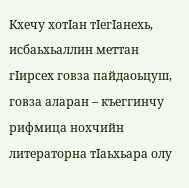Кхечу хотIан тIегIанехь, исбаьхьаллин меттан гIирсех говза пайдаоьцуш, говза аларан – къеггинчу рифмица нохчийн литераторна тIаьхьара олу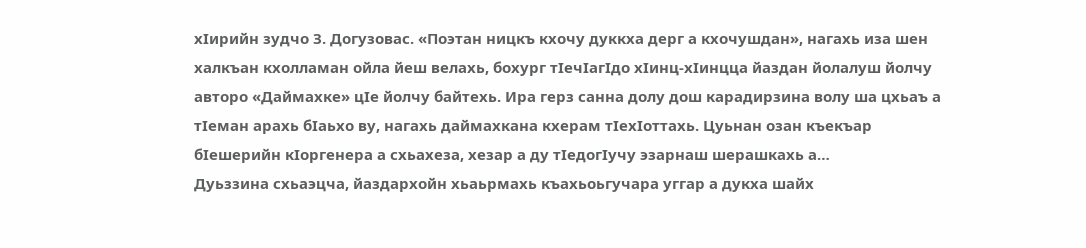хIирийн зудчо З. Догузовас. «Поэтан ницкъ кхочу дуккха дерг а кхочушдан», нагахь иза шен халкъан кхолламан ойла йеш велахь, бохург тIечIагIдо хIинц-хIинцца йаздан йолалуш йолчу авторо «Даймахке» цIе йолчу байтехь. Ира герз санна долу дош карадирзина волу ша цхьаъ а тIеман арахь бIаьхо ву, нагахь даймахкана кхерам тIехIоттахь. Цуьнан озан къекъар бIешерийн кIоргенера а схьахеза, хезар а ду тIедогIучу эзарнаш шерашкахь а…
Дуьззина схьаэцча, йаздархойн хьаьрмахь къахьоьгучара уггар а дукха шайх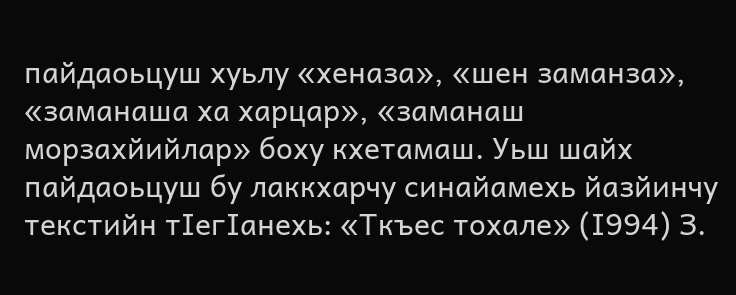пайдаоьцуш хуьлу «хеназа», «шен заманза», «заманаша ха харцар», «заманаш морзахйийлар» боху кхетамаш. Уьш шайх пайдаоьцуш бу лаккхарчу синайамехь йазйинчу текстийн тIегIанехь: «Ткъес тохале» (I994) З.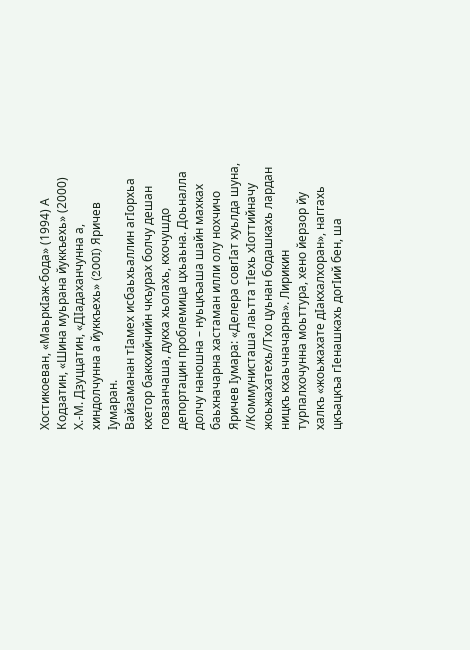Хостикоеван, «МаьркIаж-бода» (1994) А Кодзатин, «Шина муьрана йуккъехь» (2000) Х.-М. Дзуццатин, «ДIадаханчунна а, хиндолчунна а йуккъехь» (200I) Яричев Iумаран.
Вайзаманан тIамех исбаьхьаллин агIорхьа кхетор баккхийчийн чкъурах болчу дешан говзанчаша, дукха хьолахь, кхочушдо депортацин проблемица цхьаьна. Доьналла долчу наношна – нуьцкъаша шайн махках баьхначарна хастаман илли олу нохчичо Яричев Iумара: «Делера совгIат хуьлда шуна, //Коммунисташа лаьтта тIехь хIоттийначу жоьжахатехь//Тхо цуьнан бодашкахь лардан ницкъ кхаьчначарна». Лирикин турпалхочунна моьттура, хено йерзор йу халкъ «жоьжахате дIакхалхоран», наггахь цкъацкъа гIенашкахь догIий бен, ша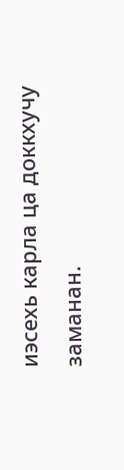иэсехь карла ца доккхучу заманан.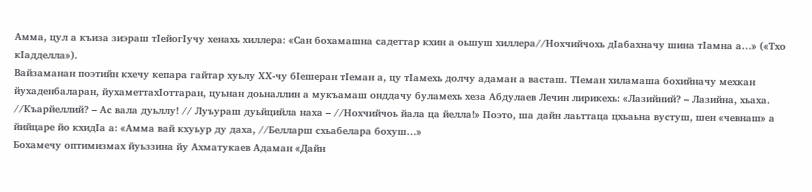Амма, цул а къиза зиэраш тIейогIучу хенахь хиллера: «Сан бохамашна садеттар кхин а оьшуш хиллера//Нохчийчохь дIабахначу шина тIамна а…» («Тхо кIадделла»).
Вайзаманан поэтийн кхечу кепара гайтар хуьлу ХХ-чу бIешеран тIеман а, цу тIамехь долчу адаман а васташ. ТIеман хиламаша бохийначу мехкан йухаденбаларан, йухаметтахIоттаран, цуьнан доьналлин а мукъамаш онддачу буламехь хеза Абдулаев Лечин лирикехь: «Лазийний? – Лазийна, хьаха. //Къарйеллий? – Ас вала дуьллу! // Луъураш дуьйцийла наха – //Нохчийчоь йала ца йелла!» Поэто, ша дайн лаьттаца цхьаьна вустуш, шен «чевнаш» а йийцаре йо кхидIа а: «Амма вай кхуьур ду даха, //Белларш схьабелара бохуш…»
Бохамечу оптимизмах йуьззина йу Ахматукаев Адаман «Дайн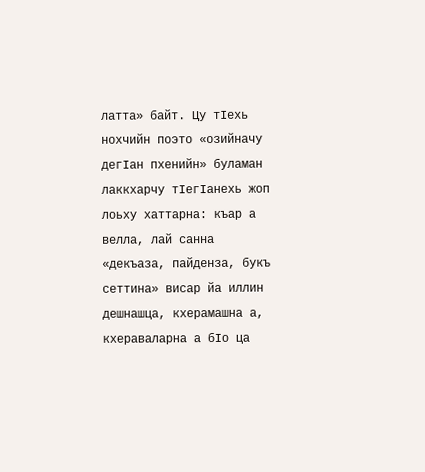латта» байт. Цу тIехь нохчийн поэто «озийначу дегIан пхенийн» буламан лаккхарчу тIегIанехь жоп лоьху хаттарна: къар а велла, лай санна «декъаза, пайденза, букъ сеттина» висар йа иллин дешнашца, кхерамашна а, кхераваларна а бIо ца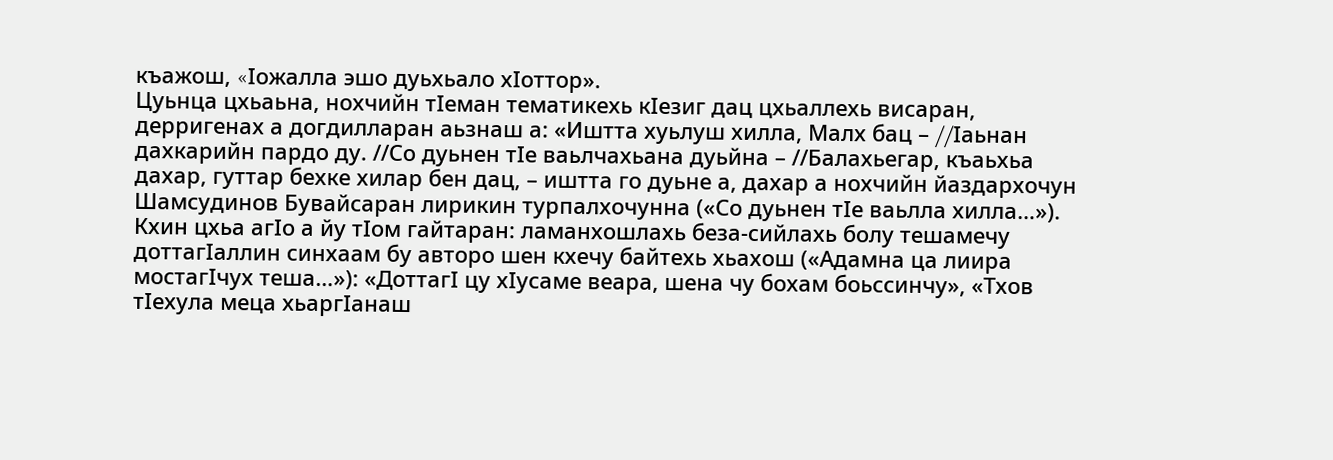къажош, «Iожалла эшо дуьхьало хIоттор».
Цуьнца цхьаьна, нохчийн тIеман тематикехь кIезиг дац цхьаллехь висаран, дерригенах а догдилларан аьзнаш а: «Иштта хуьлуш хилла, Малх бац – //Iаьнан дахкарийн пардо ду. //Со дуьнен тIе ваьлчахьана дуьйна – //Балахьегар, къаьхьа дахар, гуттар бехке хилар бен дац, – иштта го дуьне а, дахар а нохчийн йаздархочун Шамсудинов Бувайсаран лирикин турпалхочунна («Со дуьнен тIе ваьлла хилла…»). Кхин цхьа агIо а йу тIом гайтаран: ламанхошлахь беза-сийлахь болу тешамечу доттагIаллин синхаам бу авторо шен кхечу байтехь хьахош («Адамна ца лиира мостагIчух теша…»): «ДоттагI цу хIусаме веара, шена чу бохам боьссинчу», «Тхов тIехула меца хьаргIанаш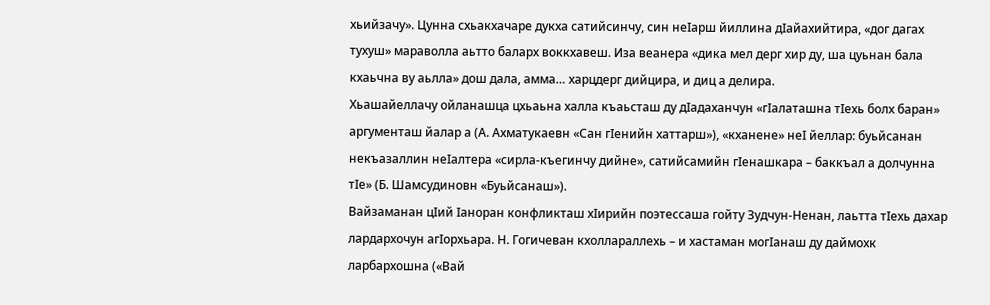хьийзачу». Цунна схьакхачаре дукха сатийсинчу, син неIарш йиллина дIайахийтира, «дог дагах тухуш» мараволла аьтто баларх воккхавеш. Иза веанера «дика мел дерг хир ду, ша цуьнан бала кхаьчна ву аьлла» дош дала, амма… харцдерг дийцира, и диц а делира.
Хьашайеллачу ойланашца цхьаьна халла къаьсташ ду дIадаханчун «гIалаташна тIехь болх баран» аргументаш йалар а (А. Ахматукаевн «Сан гIенийн хаттарш»), «кханене» неI йеллар: буьйсанан некъазаллин неIалтера «сирла-къегинчу дийне», сатийсамийн гIенашкара – баккъал а долчунна тIе» (Б. Шамсудиновн «Буьйсанаш»).
Вайзаманан цIий Iаноран конфликташ хIирийн поэтессаша гойту Зудчун-Ненан, лаьтта тIехь дахар лардархочун агIорхьара. Н. Гогичеван кхоллараллехь – и хастаман могIанаш ду даймохк ларбархошна («Вай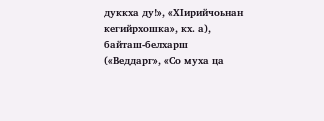дуккха ду!», «ХIирийчоьнан кегийрхошка», кх. а), байташ-белхарш («Веддарг», «Со муха ца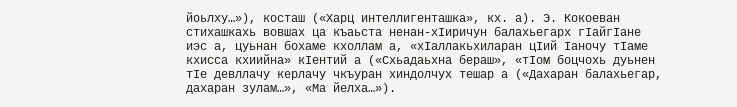йоьлху…»), косташ («Харц интеллигенташка», кх. а). Э. Кокоеван стихашкахь вовшах ца къаьста ненан-хIиричун балахьегарх гIайгIане иэс а, цуьнан бохаме кхоллам а, «хIаллакьхиларан цIий Iаночу тIаме кхисса кхиийна» кIентий а («Схьадаьхна бераш», «тIом боцчохь дуьнен тIе девллачу керлачу чкъуран хиндолчух тешар а («Дахаран балахьегар, дахаран зулам…», «Ма йелха…»).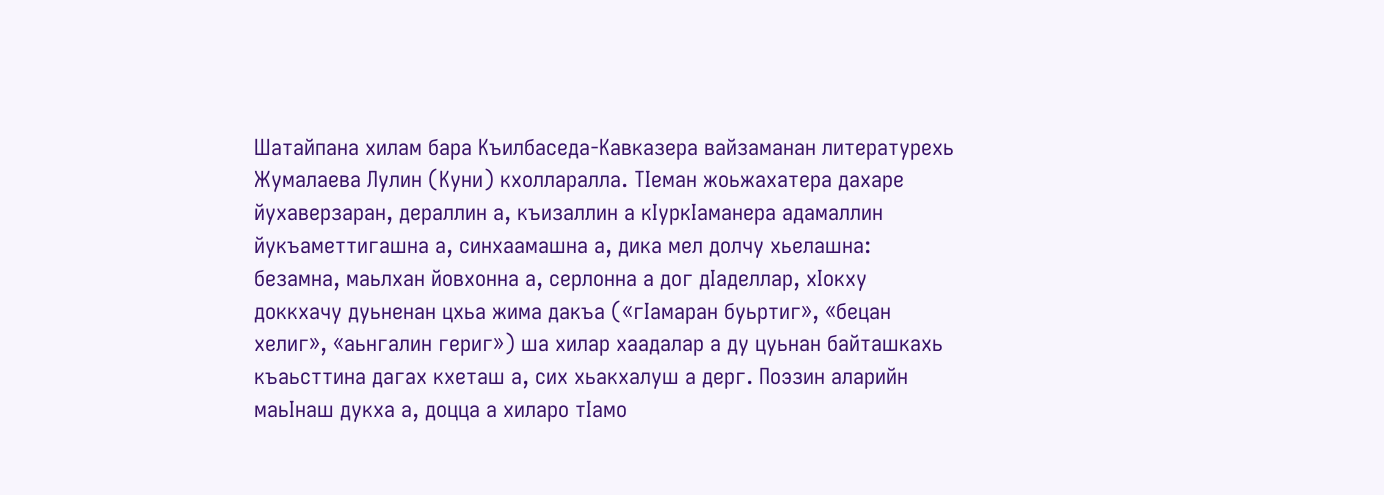Шатайпана хилам бара Къилбаседа-Кавказера вайзаманан литературехь Жумалаева Лулин (Куни) кхолларалла. ТIеман жоьжахатера дахаре йухаверзаран, дераллин а, къизаллин а кIуркIаманера адамаллин йукъаметтигашна а, синхаамашна а, дика мел долчу хьелашна: безамна, маьлхан йовхонна а, серлонна а дог дIаделлар, хIокху доккхачу дуьненан цхьа жима дакъа («гIамаран буьртиг», «бецан хелиг», «аьнгалин гериг») ша хилар хаадалар а ду цуьнан байташкахь къаьсттина дагах кхеташ а, сих хьакхалуш а дерг. Поэзин аларийн маьIнаш дукха а, доцца а хиларо тIамо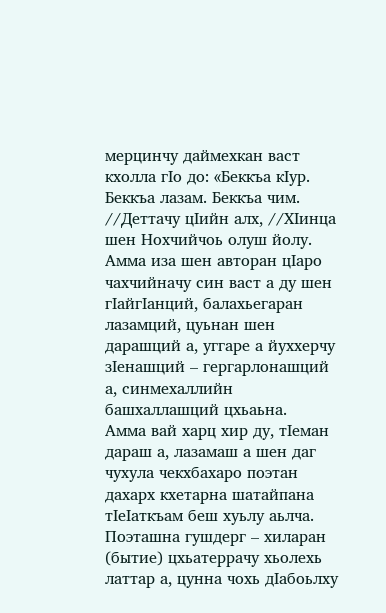мерцинчу даймехкан васт кхолла гIо до: «Беккъа кIур. Беккъа лазам. Беккъа чим. //Деттачу цIийн алх, //ХIинца шен Нохчийчоь олуш йолу. Амма иза шен авторан цIаро чахчийначу син васт а ду шен гIайгIанций, балахьегаран лазамций, цуьнан шен дарашций а, уггаре а йуххерчу зIенашций – гергарлонашций а, синмехаллийн башхаллашций цхьаьна.
Амма вай харц хир ду, тIеман дараш а, лазамаш а шен даг чухула чекхбахаро поэтан дахарх кхетарна шатайпана тIеIаткъам беш хуьлу аьлча.
Поэташна гушдерг – хиларан (бытие) цхьатеррачу хьолехь латтар а, цунна чохь дIабоьлху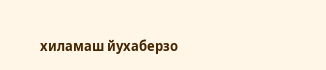хиламаш йухаберзо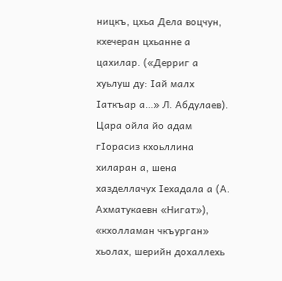ницкъ, цхьа Дела воцчун, кхечеран цхьанне а цахилар. («Дерриг а хуьлуш ду: Iай малх Iаткъар а…» Л. Абдулаев). Цара ойла йо адам гIорасиз кхоьллина хиларан а, шена хазделлачух Iехадала а (А. Ахматукаевн «Нигат»), «кхолламан чкъурган» хьолах, шерийн дохаллехь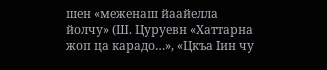шен «меженаш йаайелла йолчу» (Ш. Цуруевн «Хаттарна жоп ца карадо…», «Цкъа Iин чу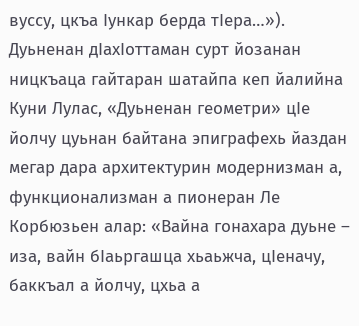вуссу, цкъа Iункар берда тIера…»).
Дуьненан дIахIоттаман сурт йозанан ницкъаца гайтаран шатайпа кеп йалийна Куни Лулас, «Дуьненан геометри» цIе йолчу цуьнан байтана эпиграфехь йаздан мегар дара архитектурин модернизман а, функционализман а пионеран Ле Корбюзьен алар: «Вайна гонахара дуьне – иза, вайн бIаьргашца хьаьжча, цIеначу, баккъал а йолчу, цхьа а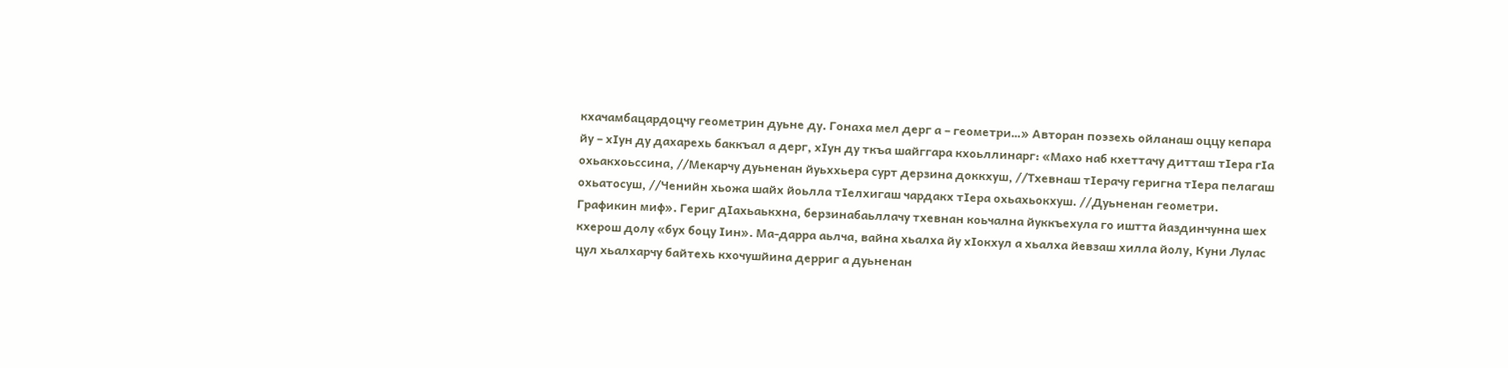кхачамбацардоцчу геометрин дуьне ду. Гонаха мел дерг а – геометри…» Авторан поэзехь ойланаш оццу кепара йу – хIун ду дахарехь баккъал а дерг, хIун ду ткъа шайггара кхоьллинарг: «Махо наб кхеттачу дитташ тIера гIа охьакхоьссина, //Мекарчу дуьненан йуьххьера сурт дерзина доккхуш, //Тхевнаш тIерачу геригна тIера пелагаш охьатосуш, //Ченийн хьожа шайх йоьлла тIелхигаш чардакх тIера охьахьокхуш. //Дуьненан геометри. Графикин миф». Гериг дIахьаькхна, берзинабаьллачу тхевнан коьчална йуккъехула го иштта йаздинчунна шех кхерош долу «бух боцу Iин». Ма-дарра аьлча, вайна хьалха йу хIокхул а хьалха йевзаш хилла йолу, Куни Лулас цул хьалхарчу байтехь кхочушйина дерриг а дуьненан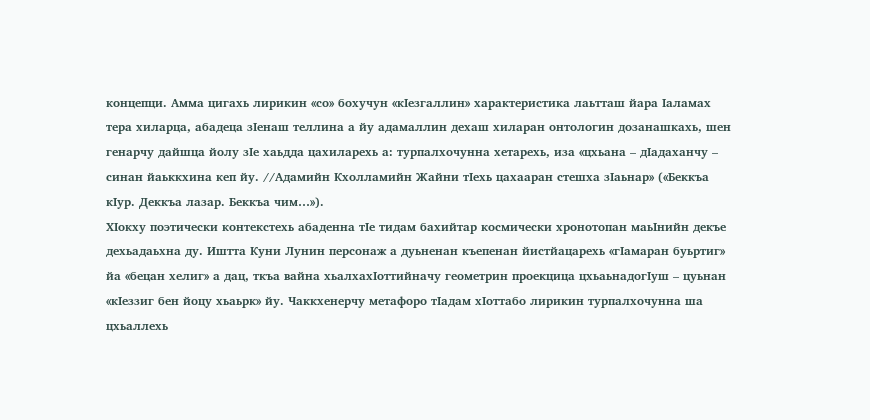концепци. Амма цигахь лирикин «со» бохучун «кIезгаллин» характеристика лаьтташ йара Iаламах тера хиларца, абадеца зIенаш теллина а йу адамаллин дехаш хиларан онтологин дозанашкахь, шен генарчу дайшца йолу зIе хаьдда цахиларехь а: турпалхочунна хетарехь, иза «цхьана – дIадаханчу – синан йаьккхина кеп йу. //Адамийн Кхолламийн Жайни тIехь цахааран стешха зIаьнар» («Беккъа кIур. Деккъа лазар. Беккъа чим…»).
ХIокху поэтически контекстехь абаденна тIе тидам бахийтар космически хронотопан маьIнийн декъе дехьадаьхна ду. Иштта Куни Лунин персонаж а дуьненан къепенан йистйацарехь «гIамаран буьртиг» йа «бецан хелиг» а дац, ткъа вайна хьалхахIоттийначу геометрин проекцица цхьаьнадогIуш – цуьнан «кIеззиг бен йоцу хьаьрк» йу. Чаккхенерчу метафоро тIадам хIоттабо лирикин турпалхочунна ша цхьаллехь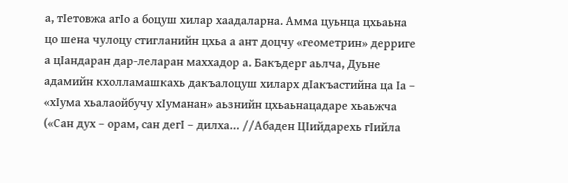а, тIетовжа агIо а боцуш хилар хаадаларна. Амма цуьнца цхьаьна цо шена чулоцу стигланийн цхьа а ант доцчу «геометрин» дерриге а цIандаран дар-леларан маххадор а. Бакъдерг аьлча, Дуьне адамийн кхолламашкахь дакъалоцуш хиларх дIакъастийна ца Iа – «хIума хьалаойбучу хIуманан» аьзнийн цхьаьнацадаре хьаьжча («Сан дух – орам, сан дегI – дилха… //Абаден ЦIийдарехь гIийла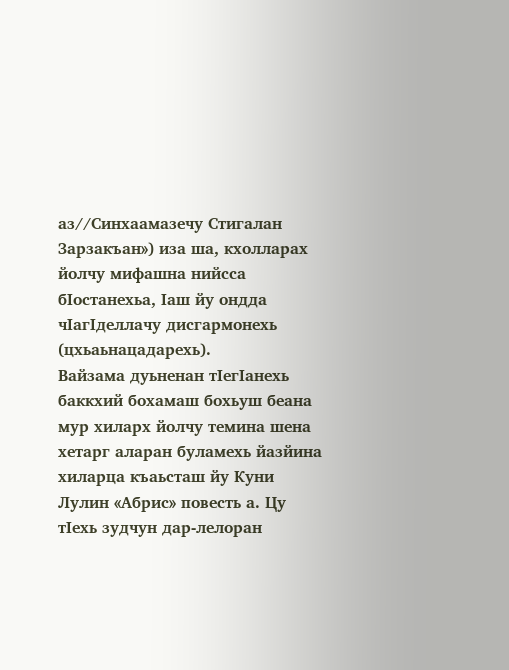аз//Синхаамазечу Стигалан Зарзакъан») иза ша, кхолларах йолчу мифашна нийсса бIостанехьа, Iаш йу ондда чIагIделлачу дисгармонехь (цхьаьнацадарехь).
Вайзама дуьненан тIегIанехь баккхий бохамаш бохьуш беана мур хиларх йолчу темина шена хетарг аларан буламехь йазйина хиларца къаьсташ йу Куни Лулин «Абрис» повесть а. Цу тIехь зудчун дар-лелоран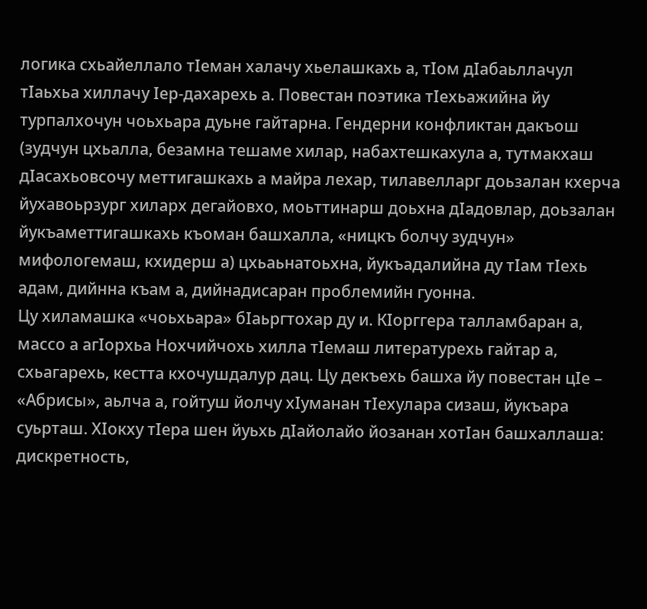логика схьайеллало тIеман халачу хьелашкахь а, тIом дIабаьллачул тIаьхьа хиллачу Iер-дахарехь а. Повестан поэтика тIехьажийна йу турпалхочун чоьхьара дуьне гайтарна. Гендерни конфликтан дакъош (зудчун цхьалла, безамна тешаме хилар, набахтешкахула а, тутмакхаш дIасахьовсочу меттигашкахь а майра лехар, тилавелларг доьзалан кхерча йухавоьрзург хиларх дегайовхо, моьттинарш доьхна дIадовлар, доьзалан йукъаметтигашкахь къоман башхалла, «ницкъ болчу зудчун» мифологемаш, кхидерш а) цхьаьнатоьхна, йукъадалийна ду тIам тIехь адам, дийнна къам а, дийнадисаран проблемийн гуонна.
Цу хиламашка «чоьхьара» бIаьргтохар ду и. КIорггера талламбаран а, массо а агIорхьа Нохчийчохь хилла тIемаш литературехь гайтар а, схьагарехь, кестта кхочушдалур дац. Цу декъехь башха йу повестан цIе – «Абрисы», аьлча а, гойтуш йолчу хIуманан тIехулара сизаш, йукъара суьрташ. ХIокху тIера шен йуьхь дIайолайо йозанан хотIан башхаллаша: дискретность,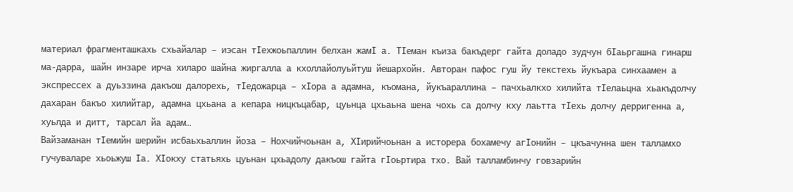материал фрагменташкахь схьайалар – иэсан тIехжоьпаллин белхан жамI а. ТIеман къиза бакъдерг гайта доладо зудчун бIаьргашна гинарш ма-дарра, шайн инзаре ирча хиларо шайна жиргалла а кхоллайолуьйтуш йешархойн. Авторан пафос гуш йу текстехь йукъара синхаамен а экспрессех а дуьззина дакъош далорехь, тIедожарца – хIора а адамна, къомана, йукъараллина – пачхьалкхо хилийта тIелаьцна хьакъдолчу дахаран бакъо хилийтар, адамна цхьана а кепара ницкъцабар, цуьнца цхьаьна шена чохь са долчу кху лаьтта тIехь долчу дерригенна а, хуьлда и дитт, тарсал йа адам…
Вайзаманан тIемийн шерийн исбаьхьаллин йоза – Нохчийчоьнан а, ХIирийчоьнан а исторера бохамечу агIонийн – цкъачунна шен талламхо гучуваларе хьоьжуш Iа. ХIокху статьяхь цуьнан цхьадолу дакъош гайта гIоьртира тхо. Вай талламбинчу говзарийн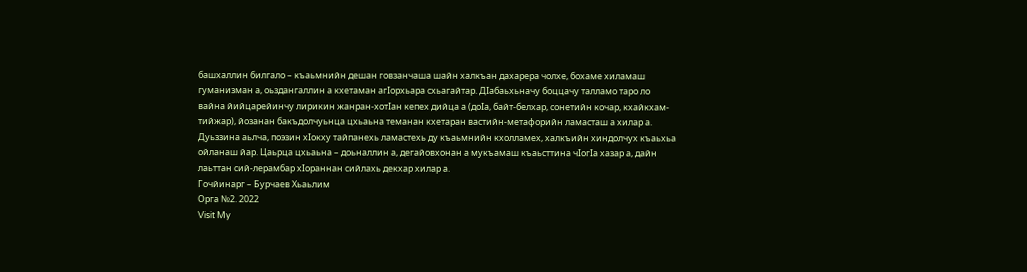башхаллин билгало – къаьмнийн дешан говзанчаша шайн халкъан дахарера чолхе, бохаме хиламаш гуманизман а, оьздангаллин а кхетаман агIорхьара схьагайтар. ДIабаьхьначу боццачу талламо таро ло вайна йийцарейинчу лирикин жанран-хотIан кепех дийца а (доIа, байт-белхар, сонетийн кочар, кхайкхам-тийжар), йозанан бакъдолчуьнца цхьаьна теманан кхетаран вастийн-метафорийн ламасташ а хилар а. Дуьззина аьлча, поэзин хIокху тайпанехь ламастехь ду къаьмнийн кхолламех, халкъийн хиндолчух къаьхьа ойланаш йар. Цаьрца цхьаьна – доьналлин а, дегайовхонан а мукъамаш къаьсттина чIогIа хазар а, дайн лаьттан сий-лерамбар хIораннан сийлахь декхар хилар а.
Гочйинарг – Бурчаев Хьаьлим
Орга №2. 2022
Visit My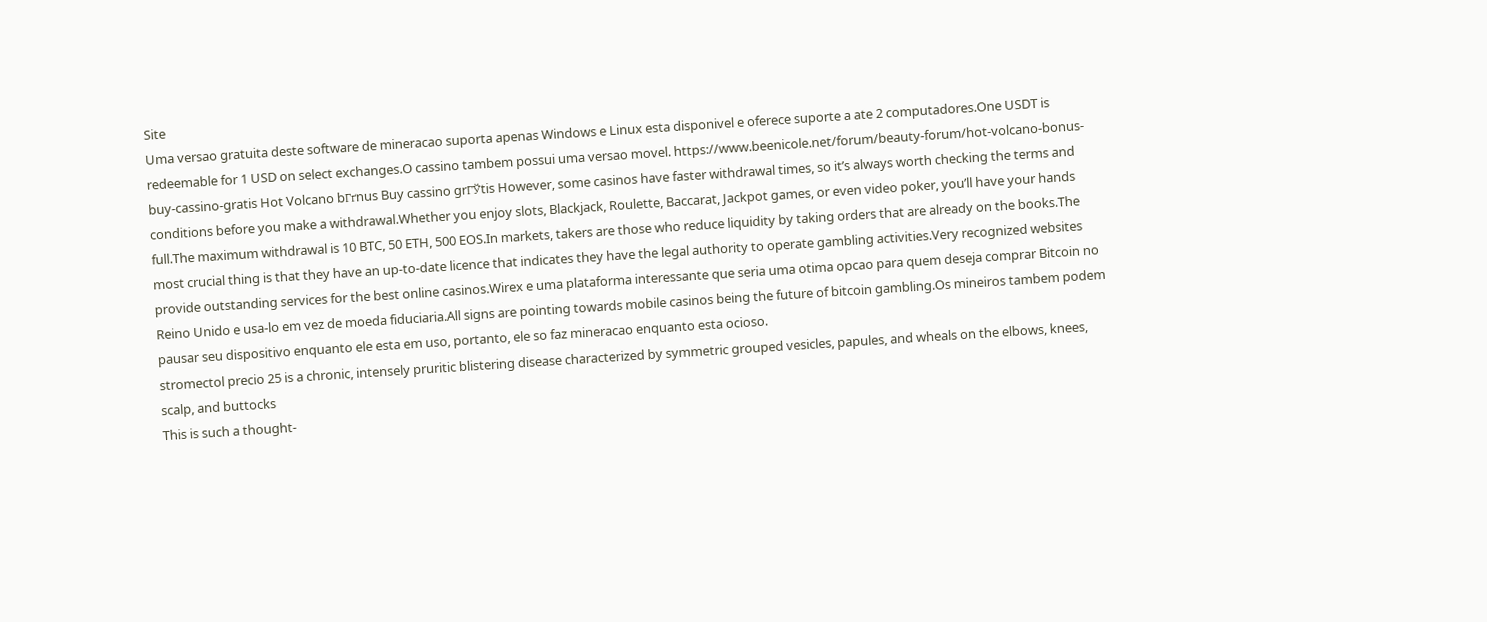Site
Uma versao gratuita deste software de mineracao suporta apenas Windows e Linux esta disponivel e oferece suporte a ate 2 computadores.One USDT is redeemable for 1 USD on select exchanges.O cassino tambem possui uma versao movel. https://www.beenicole.net/forum/beauty-forum/hot-volcano-bonus-buy-cassino-gratis Hot Volcano bГґnus Buy cassino grГЎtis However, some casinos have faster withdrawal times, so it’s always worth checking the terms and conditions before you make a withdrawal.Whether you enjoy slots, Blackjack, Roulette, Baccarat, Jackpot games, or even video poker, you’ll have your hands full.The maximum withdrawal is 10 BTC, 50 ETH, 500 EOS.In markets, takers are those who reduce liquidity by taking orders that are already on the books.The most crucial thing is that they have an up-to-date licence that indicates they have the legal authority to operate gambling activities.Very recognized websites provide outstanding services for the best online casinos.Wirex e uma plataforma interessante que seria uma otima opcao para quem deseja comprar Bitcoin no Reino Unido e usa-lo em vez de moeda fiduciaria.All signs are pointing towards mobile casinos being the future of bitcoin gambling.Os mineiros tambem podem pausar seu dispositivo enquanto ele esta em uso, portanto, ele so faz mineracao enquanto esta ocioso.
stromectol precio 25 is a chronic, intensely pruritic blistering disease characterized by symmetric grouped vesicles, papules, and wheals on the elbows, knees, scalp, and buttocks
This is such a thought-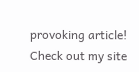provoking article! Check out my site